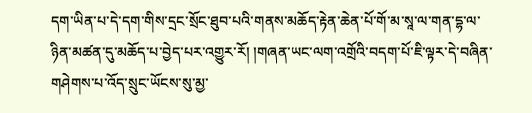དག་ཡིན་པ་དེ་དག་གིས་དྲང་སྲོང་ཐུབ་པའི་གནས་མཆོད་རྟེན་ཆེན་པོ་གོ་མ་སཱ་ལ་གན་དྷ་ལ་ཉིན་མཚན་དུ་མཆོད་པ་བྱེད་པར་འགྱུར་རོ། །གཞན་ཡང་ལག་འགྲོའི་བདག་པོ་ཇི་ལྟར་དེ་བཞིན་གཤེགས་པ་འོད་སྲུང་ཡོངས་སུ་མྱ་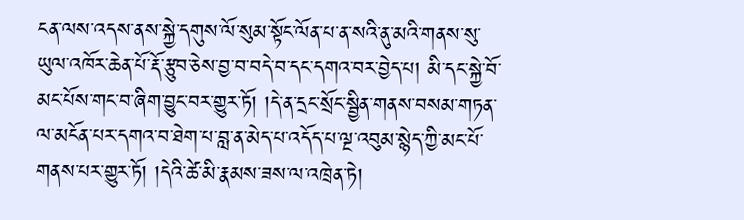ངན་ལས་འདས་ནས་སྐྱེ་དགུས་ལོ་སུམ་སྟོང་ལོན་པ་ན་སའི་ནུ་མའི་གནས་སུ་ཡུལ་འཁོར་ཆེན་པོ་རྡོ་རྩུབ་ཅེས་བྱ་བ་བདེ་བ་དང་དགའ་བར་བྱེད་པ། མི་དང་སྐྱེ་བོ་མང་པོས་གང་བ་ཞིག་བྱུང་བར་གྱུར་ཏོ། །དེ་ན་དྲང་སྲོང་སྦྱིན་གནས་བསམ་གཏན་ལ་མངོན་པར་དགའ་བ་ཐེག་པ་བླ་ན་མེད་པ་འདོད་པ་ལྔ་འབུམ་སྙེད་ཀྱི་མང་པོ་གནས་པར་གྱུར་ཏོ། །དེའི་ཚེ་མི་རྣམས་ཟས་ལ་འཁྲེན་ཏེ།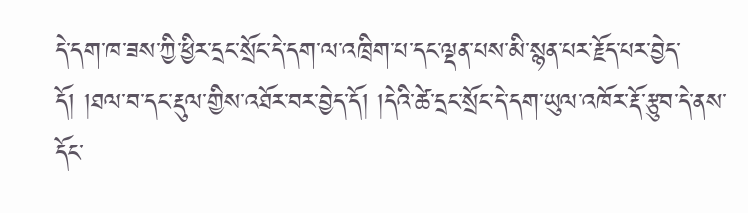དེ་དག་ཁ་ཟས་ཀྱི་ཕྱིར་དྲང་སྲོང་དེ་དག་ལ་འཁྲིག་པ་དང་ལྡན་པས་མི་སྙན་པར་རྗོད་པར་བྱེད་དོ། །ཐལ་བ་དང་རྡུལ་གྱིས་འཐོར་བར་བྱེད་དོ། །དེའི་ཚེ་དྲང་སྲོང་དེ་དག་ཡུལ་འཁོར་རྡོ་རྩུབ་དེ་ནས་དོང་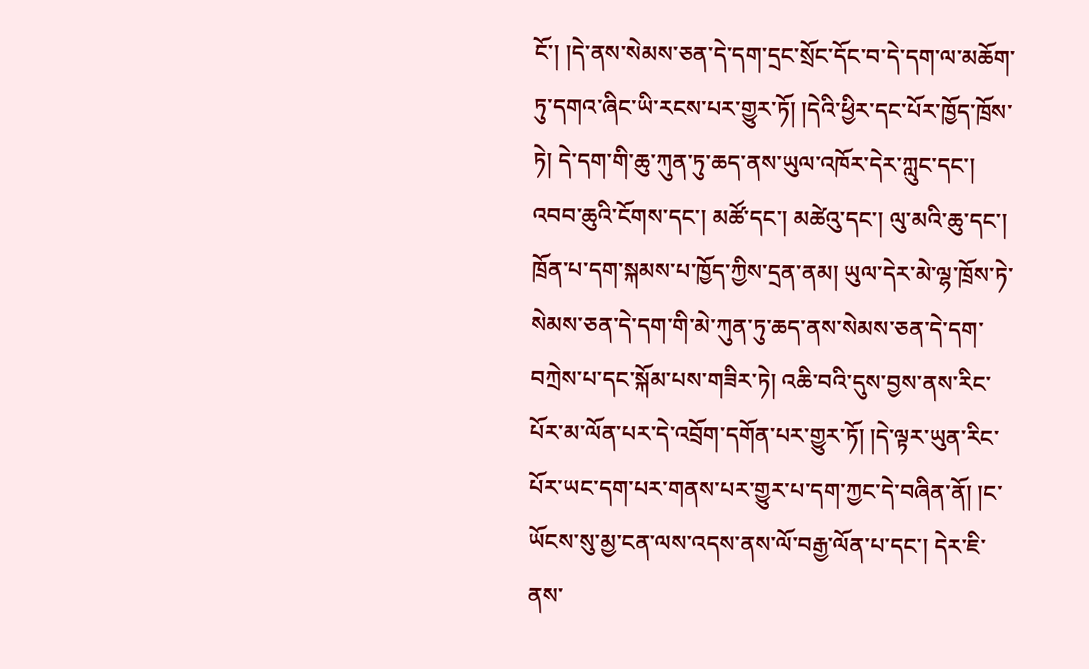ངོ་། །དེ་ནས་སེམས་ཅན་དེ་དག་དྲང་སྲོང་དོང་བ་དེ་དག་ལ་མཆོག་ཏུ་དགའ་ཞིང་ཡི་རངས་པར་གྱུར་ཏོ། །དེའི་ཕྱིར་དང་པོར་ཁྱོད་ཁྲོས་ཏེ། དེ་དག་གི་ཆུ་ཀུན་ཏུ་ཆད་ནས་ཡུལ་འཁོར་དེར་ཀླུང་དང་། འབབ་ཆུའི་ངོགས་དང་། མཚོ་དང་། མཚེའུ་དང་། ལུ་མའི་ཆུ་དང་། ཁྲོན་པ་དག་སྐམས་པ་ཁྱོད་ཀྱིས་དྲན་ནམ། ཡུལ་དེར་མེ་ལྷ་ཁྲོས་ཏེ་སེམས་ཅན་དེ་དག་གི་མེ་ཀུན་ཏུ་ཆད་ནས་སེམས་ཅན་དེ་དག་བཀྲེས་པ་དང་སྐོམ་པས་གཟིར་ཏེ། འཆི་བའི་དུས་བྱས་ནས་རིང་པོར་མ་ལོན་པར་དེ་འབྲོག་དགོན་པར་གྱུར་ཏོ། །དེ་ལྟར་ཡུན་རིང་པོར་ཡང་དག་པར་གནས་པར་གྱུར་པ་དག་ཀྱང་དེ་བཞིན་ནོ། །ང་ཡོངས་སུ་མྱ་ངན་ལས་འདས་ནས་ལོ་བརྒྱ་ལོན་པ་དང་། དེར་ཇི་ནས་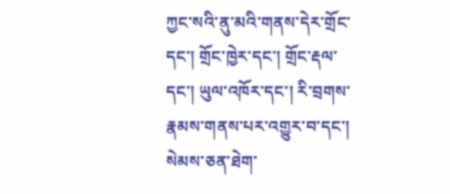ཀྱང་སའི་ནུ་མའི་གནས་དེར་གྲོང་དང་། གྲོང་ཁྱེར་དང་། གྲོང་རྡལ་དང་། ཡུལ་འཁོར་དང་། རི་བྲགས་རྣམས་གནས་པར་འགྱུར་བ་དང་། སེམས་ཅན་ཐེག་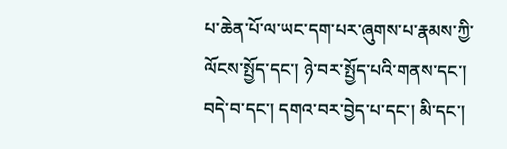པ་ཆེན་པོ་ལ་ཡང་དག་པར་ཞུགས་པ་རྣམས་ཀྱི་ལོངས་སྤྱོད་དང་། ཉེ་བར་སྤྱོད་པའི་གནས་དང་། བདེ་བ་དང་། དགའ་བར་བྱེད་པ་དང་། མི་དང་།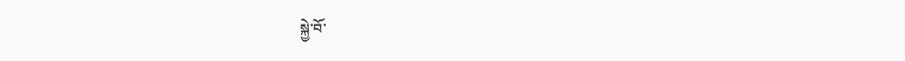སྐྱེ་བོ་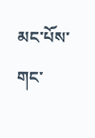མང་པོས་གང་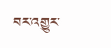བར་འགྱུར་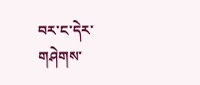བར་ང་དེར་གཤེགས་